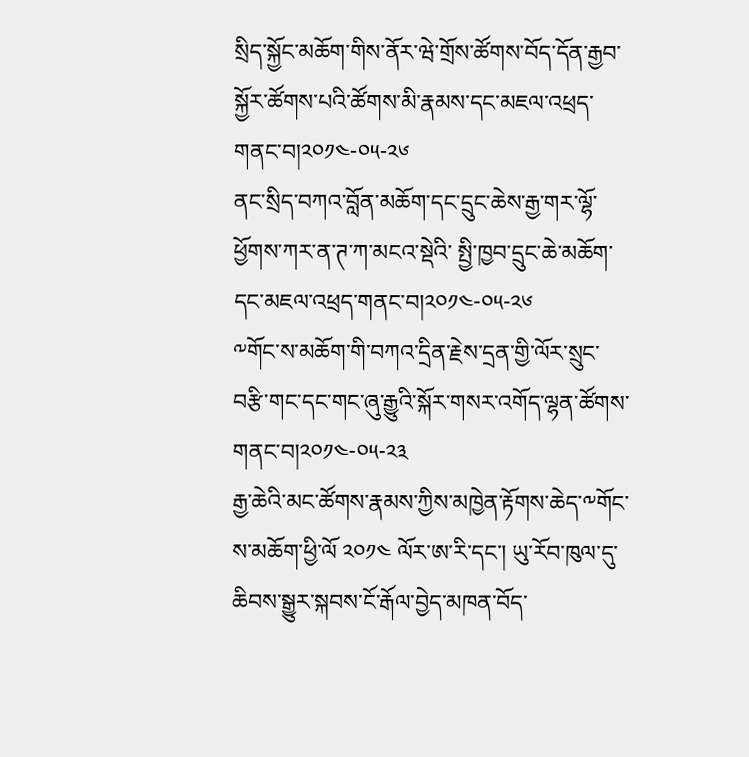སྲིད་སྐྱོང་མཆོག་གིས་ནོར་ཝེ་གྲོས་ཚོགས་བོད་དོན་རྒྱབ་སྐྱོར་ཚོགས་པའི་ཚོགས་མི་རྣམས་དང་མཇལ་འཕྲད་གནང་བ།༢༠༡༤-༠༥-༢༦
ནང་སྲིད་བཀའ་བློན་མཆོག་དང་དྲུང་ཆེས་རྒྱ་གར་ལྷོ་ཕྱོགས་ཀར་ན་ཊ་ཀ་མངའ་སྡེའི་ སྤྱི་ཁྱབ་དྲུང་ཆེ་མཆོག་དང་མཇལ་འཕྲད་གནང་བ།༢༠༡༤-༠༥-༢༦
༸གོང་ས་མཆོག་གི་བཀའ་དྲིན་རྗེས་དྲན་གྱི་ལོར་སྲུང་བརྩི་གང་དང་གང་ཞུ་རྒྱུའི་སྐོར་གསར་འགོད་ལྷན་ཚོགས་གནང་བ།༢༠༡༤-༠༥-༢༣
རྒྱ་ཆེའི་མང་ཚོགས་རྣམས་ཀྱིས་མཁྱེན་རྟོགས་ཆེད་༸གོང་ས་མཆོག་ཕྱི་ལོ ༢༠༡༤ ལོར་ཨ་རི་དང་། ཡུ་རོབ་ཁུལ་དུ་ཆིབས་སྒྱུར་སྐབས་ངོ་རྒོལ་བྱེད་མཁན་བོད་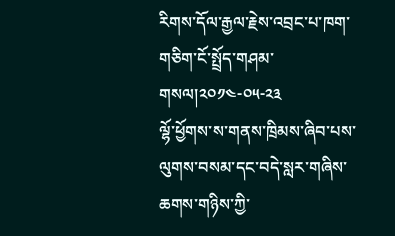རིགས་དོལ་རྒྱལ་རྗེས་འབྲང་པ་ཁག་གཅིག་ངོ་སྤྲོད་གཤམ་གསལ།༢༠༡༤-༠༥-༢༣
ལྷོ་ཕྱོགས་ས་གནས་ཁྲིམས་ཞིབ་པས་ལུགས་བསམ་དང་བདེ་སླར་གཞིས་ཆགས་གཉིས་ཀྱི་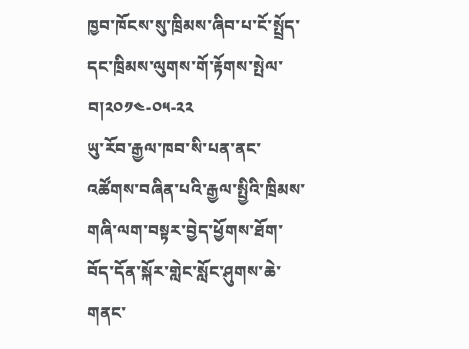ཁྱབ་ཁོངས་སུ་ཁྲིམས་ཞིབ་པ་ངོ་སྤྲོད་དང་ཁྲིམས་ལུགས་གོ་རྟོགས་སྤེལ་བ།༢༠༡༤-༠༥-༢༢
ཡུ་རོབ་རྒྱལ་ཁབ་སི་པན་ནང་འཚོགས་བཞིན་པའི་རྒྱལ་སྤྱིའི་ཁྲིམས་གཞི་ལག་བསྟར་བྱེད་ཕྱོགས་ཐོག་བོད་དོན་སྐོར་གླེང་སློང་ཤུགས་ཆེ་གནང་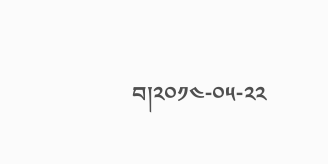བ།༢༠༡༤-༠༥-༢༢